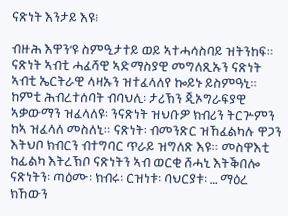ናጽነት እንታይ እዩ፧

ብዙሕ እዋን’ዩ ስምዒታተይ ወይ ኣተሓሳስባይ ዝትንከፍ። ናጽነት ኣብቲ ሓፈሻዊ ኣድማስያዊ መግለጺኡን ናጽነት ኣብቲ ኤርትራዊ ላዛኡን ዝተፈላለየ ኰይኑ ይስምዓኒ። ከምቲ ሕብረተሰባት ብባህሊ፡ ታሪኽን ጂኦግራፍያዊ ኣቃውማን ዝፈላለዩ፡ ንናጽነት ዝህቡዎ ክብሪን ትርጕምን ከኣ ዝፈላለ መስለኒ። ናጽነት፡ ብመንጽር ዝኸፈልካሉ ዋጋን እትህቦ ክብርን ብተግባር ጥራይ ዝግለጽ እዩ። መስዋእቲ ከፊልካ እትረኽቦ ናጽነትን ኣብ ወርቂ ሸሓኒ እትቕበሎ ናጽነትን፡ ጣዕሙ፡ ክብሩ፡ ርዝነቱ፡ ባህርያቱ፡ … ማዕረ ክኸውን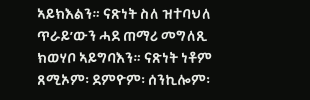ኣይክእልን። ናጽነት ስለ ዝተባህለ ጥራይ’ውን ሓደ ጠማሪ መግለጺ ክወሃቦ ኣይግባእን። ናጽነት ነቶም ጸሚኦም፡ ደምዮም፡ ሰንኪሎም፡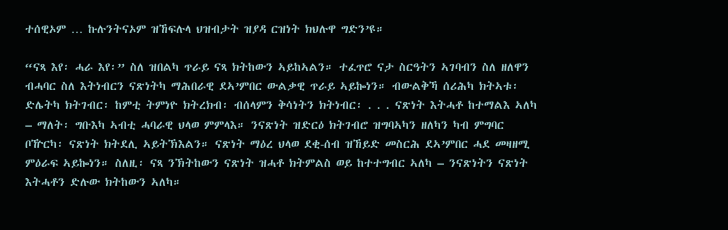ተሰዊኦም … ኩሉንትናኦም ዝኸፍሉላ ህዝብታት ዝያዳ ርዝነት ክህሉዋ ግድን’ዩ።

“ናጻ እየ፡ ሓራ እየ፡” ስለ ዝበልካ ጥራይ ናጻ ክትከውን ኣይከኣልን። ተፈጥሮ ናታ ስርዓትን ኣገባብን ስለ ዘለዋን ብሓባር ስለ እትነብርን ናጽነትካ ማሕበራዊ ደኣ’ምበር ውልቃዊ ጥራይ ኣይኰነን። ብውልቅኻ ሰሪሕካ ክትኣቱ፡ ድሌትካ ክትገብር፡ ከምቲ ትምነዮ ክትረክብ፡ ብሰላምን ቅሳነትን ክትነብር፡ . . . ናጽነት እትሓቶ ከተማልእ ኣለካ – ማለት፡ ግቡእካ ኣብቲ ሓባራዊ ህላወ ምምላእ። ንናጽነት ዝድርዕ ክትገብሮ ዝግባኣካን ዘለካን ካብ ምግባር ቦዅርካ፡ ናጽነት ክትደሊ ኣይትኽእልን። ናጽነት ማዕረ ህላወ ደቂ-ሰብ ዝኸይድ መስርሕ ደኣ’ምበር ሓደ መዛዘሚ ምዕራፍ ኣይኰነን። ስለዚ፡ ናጻ ንኽትከውን ናጽነት ዝሓቶ ክትምልስ ወይ ከተተግብር ኣለካ – ንናጽነትን ናጽነት እትሓቶን ድሉው ክትከውን ኣለካ።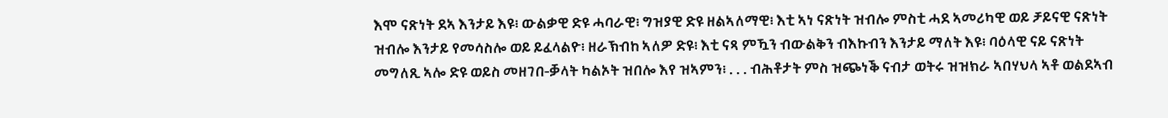እሞ ናጽነት ደኣ እንታይ እዩ፧ ውልቃዊ ድዩ ሓባራዊ፧ ግዝያዊ ድዩ ዘልኣለማዊ፧ እቲ ኣነ ናጽነት ዝብሎ ምስቲ ሓደ ኣመሪካዊ ወይ ቻይናዊ ናጽነት ዝብሎ እንታይ የመሳስሎ ወይ ይፈላልዮ፧ ዘራኽብከ ኣለዎ ድዩ፧ እቲ ናጻ ምዃን ብውልቅን ብእኩብን እንታይ ማለት እዩ፧ ባዕላዊ ናይ ናጽነት መግለጺ ኣሎ ድዩ ወይስ መዘገበ-ቓላት ካልኦት ዝበሎ እየ ዝኣምን፧ . . . ብሕቶታት ምስ ዝጭነቕ ናብታ ወትሩ ዝዝክራ ኣበሃህላ ኣቶ ወልደኣብ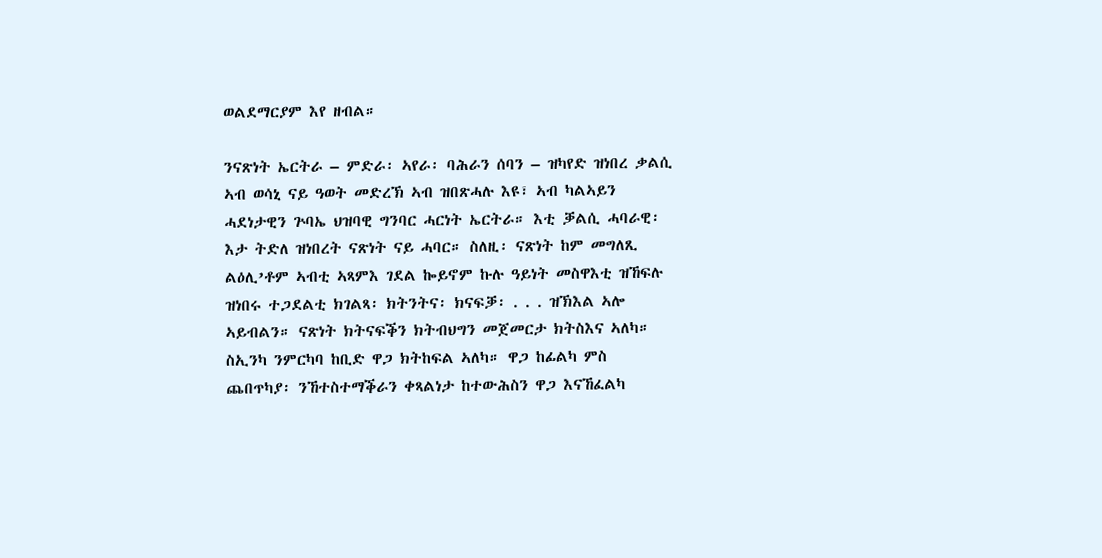ወልደማርያም እየ ዘብል።

ንናጽነት ኤርትራ – ምድራ፡ ኣየራ፡ ባሕራን ሰባን – ዝካየድ ዝነበረ ቃልሲ ኣብ ወሳኒ ናይ ዓወት መድረኽ ኣብ ዝበጽሓሉ እዩ፣ ኣብ ካልኣይን ሓደነታዊን ጕባኤ ህዝባዊ ግንባር ሓርነት ኤርትራ። እቲ ቓልሲ ሓባራዊ፡ እታ ትድለ ዝነበረት ናጽነት ናይ ሓባር። ስለዚ፡ ናጽነት ከም መግለጺ ልዕሊ’ቶም ኣብቲ ኣጻምእ ገደል ኰይኖም ኩሉ ዓይነት መስዋእቲ ዝኸፍሉ ዝነበሩ ተጋደልቲ ክገልጻ፡ ክትንትና፡ ክናፍቓ፡ . . . ዝኽእል ኣሎ ኣይብልን። ናጽነት ክትናፍቕን ክትብህግን መጀመርታ ክትስእና ኣለካ። ስኢንካ ንምርካባ ከቢድ ዋጋ ክትከፍል ኣለካ። ዋጋ ከፊልካ ምስ ጨበጥካያ፡ ንኸተስተማቕራን ቀጻልነታ ከተውሕስን ዋጋ እናኸፈልካ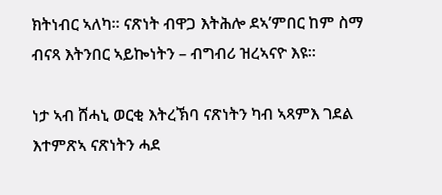ክትነብር ኣለካ። ናጽነት ብዋጋ እትሕሎ ደኣ’ምበር ከም ስማ ብናጻ እትንበር ኣይኰነትን – ብግብሪ ዝረኣናዮ እዩ።

ነታ ኣብ ሸሓኒ ወርቂ እትረኽባ ናጽነትን ካብ ኣጻምእ ገደል እተምጽኣ ናጽነትን ሓደ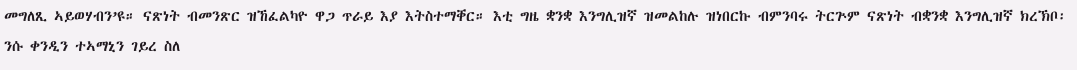መግለጺ ኣይወሃብን’ዩ። ናጽነት ብመንጽር ዝኸፈልካዮ ዋጋ ጥራይ እያ እትስተማቐር። እቲ ግዜ ቋንቋ እንግሊዝኛ ዝመልከሉ ዝነበርኩ ብምንባሩ ትርጕም ናጽነት ብቋንቋ እንግሊዝኛ ክረኽቦ፡ ንሱ ቀንዲን ተኣማኒን ገይረ ስለ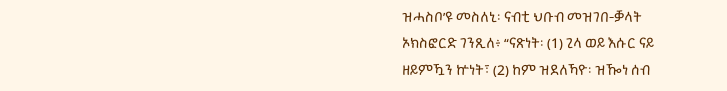ዝሓስቦ’ዩ መስለኒ፡ ናብቲ ህቡብ መዝገበ-ቓላት ኦክስፎርድ ገንጺለ፥ “ናጽነት፡ (1) ጊላ ወይ እሱር ናይ ዘይምዃን ኵነት፣ (2) ከም ዝደለኻዮ፡ ዝዀነ ሰብ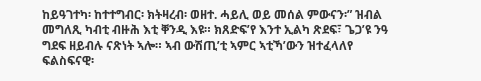ከይዓገተካ፡ ከተተግብር፡ ክትዛረብ፡ ወዘተ. ሓይሊ ወይ መሰል ምውናን፡” ዝብል መግለጺ ካብቲ ብዙሕ እቲ ቐንዲ እዩ። ክጸድፍ’የ እንተ ኢልካ ጽደፍ፣ ጌጋ’ዩ ንዓ ግደፍ ዘይብሉ ናጽነት ኣሎ። ኣብ ውሽጢ’ቲ ኣምር ኣቲኻ’ውን ዝተፈላለየ ፍልስፍናዊ፡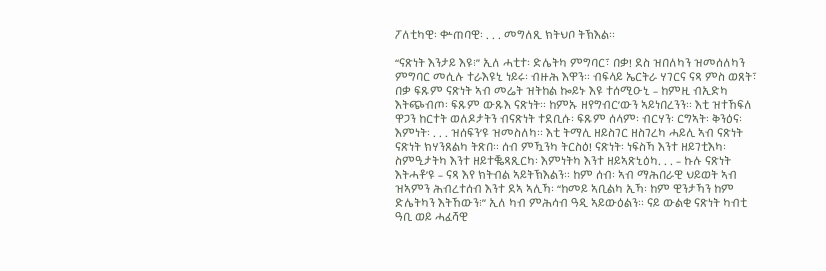ፖለቲካዊ፡ ቍጠባዊ፡ . . . መግለጺ ክትህቦ ትኽእል።

“ናጽነት እንታይ እዩ፧” ኢለ ሓቲተ፡ ድሌትካ ምግባር፣ በቃ! ደስ ዝበለካን ዝመሰለካን ምግባር መሲሉ ተራእዩኒ ነይሩ፡ ብዙሕ እዋን። ብፍላይ ኤርትራ ሃገርና ናጻ ምስ ወጸት፣ በቃ ፍጹም ናጽነት ኣብ መሬት ዝትከል ኰይኑ እዩ ተሰሚዑኒ – ከምዚ ብኢድካ እትጭብጦ፡ ፍጹም ውጹእ ናጽነት። ከምኡ ዘየግብር’ውን ኣይነበረንን። እቲ ዝተኸፍለ ዋጋን ከርተት ወለዶታትን ብናጽነት ተደቢሱ፡ ፍጹም ሰላም፡ ብርሃን፡ ርግኣት፡ ቅንዕና፡ እምነት፡ . . . ዝሰፍን’ዩ ዝመስለካ። እቲ ትማሊ ዘይስገር ዘስገረካ ሓይሊ ኣብ ናጽነት ናጽነት ክሃንጸልካ ትጽበ። ሰብ ምዃንካ ትርስዕ! ናጽነት፡ ነፍስኻ እንተ ዘይገቲእካ፡ ስምዒታትካ እንተ ዘይተቘጻጺርካ፡ እምነትካ እንተ ዘይኣጽኒዕካ. . . – ኩሉ ናጽነት እትሓቶ’ዩ – ናጻ እየ ክትብል ኣይትኽእልን። ከም ሰብ፡ ኣብ ማሕበራዊ ህይወት ኣብ ዝኣምን ሕብረተሰብ እንተ ደኣ ኣሊኻ፡ “ከመይ ኣቢልካ ኢኻ፡ ከም ዊንታኻን ከም ድሌትካን እትኸውን፧” ኢለ ካብ ምሕሳብ ዓዲ ኣይውዕልን። ናይ ውልቂ ናጽነት ካብቲ ዓቢ ወይ ሓፈሻዊ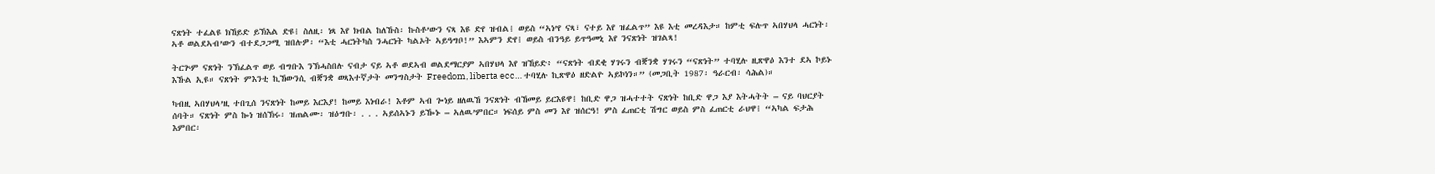ናጽነት ተፈልዩ ክኸይድ ይኽእል ድዩ፧ ስለዚ፡ ነጻ እየ ክብል ከለኹስ፡ ኩስቶ’ውን ናጻ እዩ ድየ ዝብል፧ ወይስ “ኣነ’የ ናጻ፣ ናተይ እየ ዝፈልጥ” እዩ እቲ መረዳእታ። ከምቲ ፍሉጥ ኣበሃህላ ሓርነት፡ ኣቶ ወልደኣብ’ውን ብተደጋጋሚ ዝበሉዎ፡ “እቲ ሓርነትካስ ንሓርነት ካልኦት ኣይዓግቦ!” እኣምን ድየ፧ ወይስ ብንዓይ ይጥዓመኒ እየ ንናጽነት ዝገልጻ!

ትርጕም ናጽነት ንኽፈልጥ ወይ ብግቡእ ንኽሓስበሉ ናብታ ናይ ኣቶ ወደኣብ ወልደማርያም ኣበሃህላ እየ ዝኸይድ፥ “ናጽነት ብደቂ ሃገሩን ብቛንቋ ሃገሩን “ናጽነት” ተባሂሉ ዚጽዋዕ እንተ ደኣ ኮይኑ እኹል ኢዩ። ናጽነት ምእንቲ ኪኸውንሲ ብቛንቋ ወጻእተኛታት መንግስታት Freedom, liberta ecc… ተባሂሉ ኪጽዋዕ ዘድልዮ ኣይኮነን።” (መጋቢት 1987፡ ዓራርብ፡ ሳሕል)።

ካብዚ ኣበሃህላ’ዚ ተበጊሰ ንናጽነት ከመይ እርእያ! ከመይ እነብራ! እቶም ኣብ ጐነይ ዘለዉኸ ንናጽነት ብኸመይ ይርእዩዋ፧ ከቢድ ዋጋ ዝሓተተት ናጽነት ከቢድ ዋጋ እያ እትሓትት – ናይ ባህርያት ሰባት። ናጽነት ምስ ኰነ ዝሰኽሩ፡ ዝጠልሙ፡ ዝዕግቡ፡ . . . ኣይሰኣኑን ይዀኑ – ኣለዉ’ምበር። ነፍሰይ ምስ መን እየ ዝሰርዓ! ምስ ፈጠርቲ ሽግር ወይስ ምስ ፈጠርቲ ራህዋ፧ “ኣካል ፍታሕ እምበር፡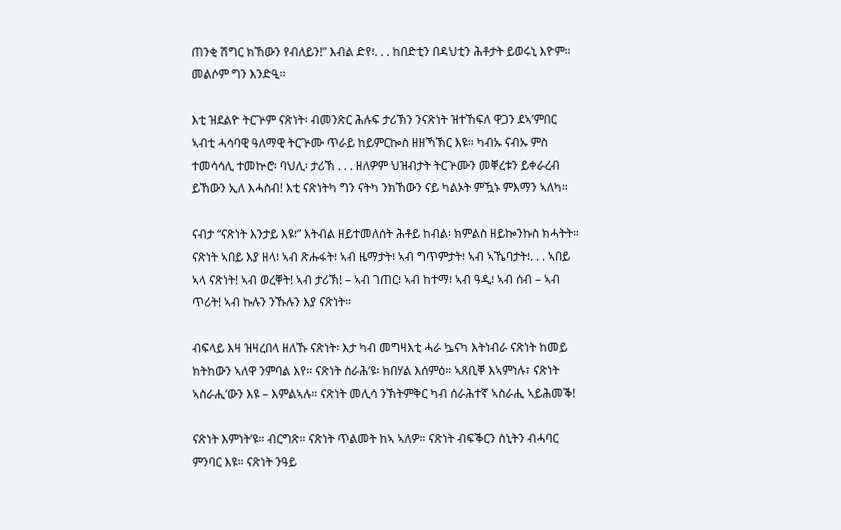ጠንቂ ሽግር ክኸውን የብለይን!” እብል ድየ፧. . . ከበድቲን በዳህቲን ሕቶታት ይወሩኒ እዮም። መልሶም ግን እንድዒ።

እቲ ዝደልዮ ትርጕም ናጽነት፡ ብመንጽር ሕሉፍ ታሪኽን ንናጽነት ዝተኸፍለ ዋጋን ደኣ’ምበር ኣብቲ ሓሳባዊ ዓለማዊ ትርጕሙ ጥራይ ከይምርኰስ ዘዘኻኽር እዩ። ካብኡ ናብኡ ምስ ተመሳሳሊ ተመኵሮ፡ ባህሊ፡ ታሪኽ . . . ዘለዎም ህዝብታት ትርጕሙን መቐረቱን ይቀራረብ ይኸውን ኢለ እሓስብ! እቲ ናጽነትካ ግን ናትካ ንክኸውን ናይ ካልኦት ምዃኑ ምእማን ኣለካ።

ናብታ “ናጽነት እንታይ እዩ፧” እትብል ዘይተመለሰት ሕቶይ ከብል፡ ክምልስ ዘይኰንኩስ ክሓትት። ናጽነት ኣበይ እያ ዘላ፧ ኣብ ጽሑፋት፧ ኣብ ዜማታት፧ ኣብ ግጥምታት፧ ኣብ ኣኼባታት፧. . . ኣበይ ኣላ ናጽነት! ኣብ ወረቐት! ኣብ ታሪኽ! – ኣብ ገጠር፧ ኣብ ከተማ፧ ኣብ ዓዲ፧ ኣብ ሰብ – ኣብ ጥሪት! ኣብ ኩሉን ንኹሉን እያ ናጽነት።

ብፍላይ እዛ ዝዛረበላ ዘለኹ ናጽነት፡ እታ ካብ መግዛእቲ ሓራ ኴናካ እትነብራ ናጽነት ከመይ ክትከውን ኣለዋ ንምባል እየ። ናጽነት ስራሕ’ዩ፡ ክበሃል እሰምዕ። ኣጸቢቐ እኣምነሉ፣ ናጽነት ኣስራሒ’ውን እዩ – እምልኣሉ። ናጽነት መሊሳ ንኽትምቅር ካብ ሰራሕተኛ ኣስራሒ ኣይሕመቕ!

ናጽነት እምነት’ዩ። ብርግጽ። ናጽነት ጥልመት ከኣ ኣለዎ። ናጽነት ብፍቕርን ስኒትን ብሓባር ምንባር እዩ። ናጽነት ንዓይ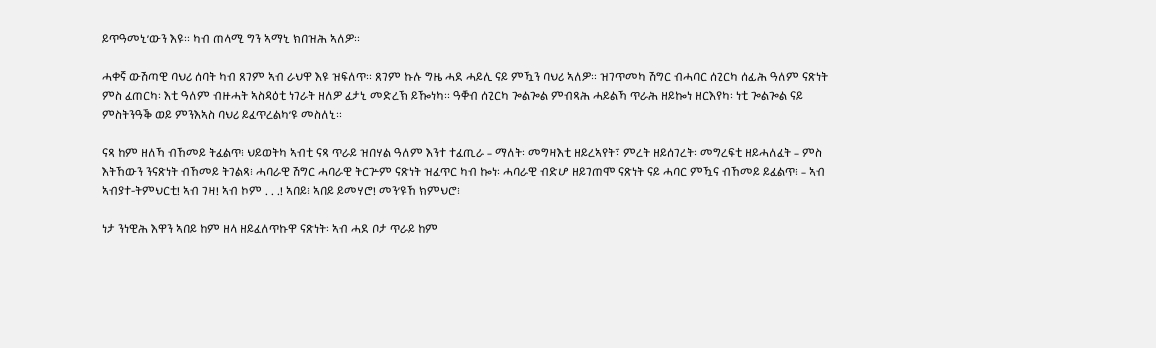ይጥዓመኒ’ውን እዩ። ካብ ጠላሚ ግን ኣማኒ ክበዝሕ ኣለዎ።

ሓቀኛ ውሽጣዊ ባህሪ ሰባት ካብ ጸገም ኣብ ራህዋ እዩ ዝፍለጥ። ጸገም ኩሉ ግዜ ሓደ ሓይሊ ናይ ምዃን ባህሪ ኣለዎ። ዝገጥመካ ሽግር ብሓባር ሰጊርካ ሰፊሕ ዓለም ናጽነት ምስ ፈጠርካ፡ እቲ ዓለም ብዙሓት ኣስዳዕቲ ነገራት ዘለዎ ፈታኒ መድረኽ ይዀነካ። ዓቐብ ሰጊርካ ጐልጐል ምብጻሕ ሓይልኻ ጥራሕ ዘይኰነ ዘርእየካ፡ ነቲ ጐልጐል ናይ ምስትንዓቕ ወይ ምንእኣስ ባህሪ ይፈጥረልካ’ዩ መስለኒ።

ናጻ ከም ዘለኻ ብኸመይ ትፈልጥ፧ ህይወትካ ኣብቲ ናጻ ጥራይ ዝበሃል ዓለም እንተ ተፈጢራ – ማለት፡ መግዛእቲ ዘይረኣየት፣ ምረት ዘይሰገረት፡ መግረፍቲ ዘይሓለፈት – ምስ እትኸውን ንናጽነት ብኸመይ ትገልጻ፧ ሓባራዊ ሽግር ሓባራዊ ትርጕም ናጽነት ዝፈጥር ካብ ኰነ፡ ሓባራዊ ብድሆ ዘይገጠሞ ናጽነት ናይ ሓባር ምዃና ብኸመይ ይፈልጥ፧ – ኣብ ኣብያተ-ትምህርቲ! ኣብ ገዛ! ኣብ ኮም . . .! ኣበይ፧ ኣበይ ይመሃሮ! መን’ዩኸ ክምህሮ፧

ነታ ንነዊሕ እዋን ኣበይ ከም ዘላ ዘይፈለጥኩዋ ናጽነት፡ ኣብ ሓደ ቦታ ጥራይ ከም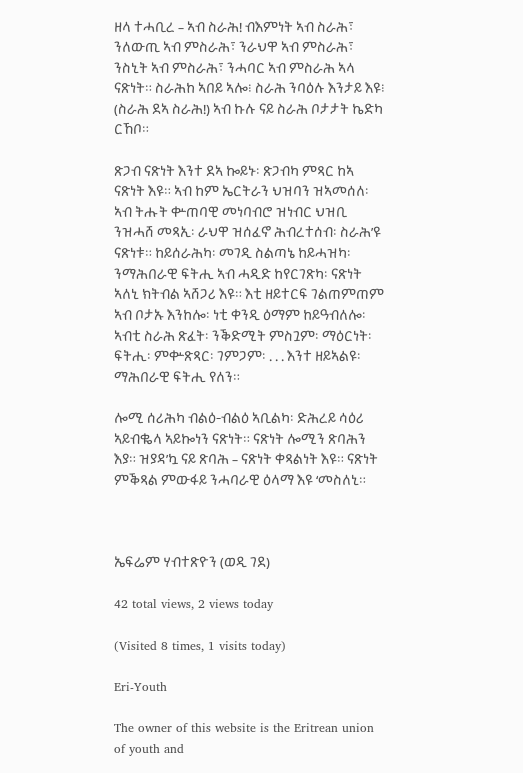ዘላ ተሓቢረ – ኣብ ስራሕ! ብእምነት ኣብ ስራሕ፣ ንለውጢ ኣብ ምስራሕ፣ ንራህዋ ኣብ ምስራሕ፣ ንስኒት ኣብ ምስራሕ፣ ንሓባር ኣብ ምስራሕ ኣላ ናጽነት። ስራሕከ ኣበይ ኣሎ፧ ስራሕ ንባዕሉ እንታይ እዩ፧ (ስራሕ ደኣ ስራሕ!) ኣብ ኩሉ ናይ ስራሕ ቦታታት ኬድካ ርኸቦ።

ጽጋብ ናጽነት እንተ ደኣ ኰይኑ፡ ጽጋብካ ምጻር ከኣ ናጽነት እዩ። ኣብ ከም ኤርትራን ህዝባን ዝኣመሰለ፡ ኣብ ትሑት ቍጠባዊ መነባብሮ ዝነብር ህዝቢ ንዝሓሸ መጻኢ፡ ራህዋ ዝሰፈኖ ሕብረተሰብ፡ ስራሕ’ዩ ናጽነቱ። ከይሰራሕካ፡ መገዲ ስልጣኔ ከይሓዝካ፡ ንማሕበራዊ ፍትሒ ኣብ ሓዲድ ከየርገጽካ፡ ናጽነት ኣለኒ ክትብል ኣሸጋሪ እዩ። እቲ ዘይተርፍ ገልጠምጠም ኣብ ቦታኡ እንከሎ፡ ነቲ ቀንዲ ዕማም ከይዓብለሎ፡ ኣብቲ ስራሕ ጽፈት፡ ንቕድሚት ምስጓም፡ ማዕርነት፡ ፍትሒ፡ ምቍጽጻር፡ ገምጋም፡ . . . እንተ ዘይኣልዩ፡ ማሕበራዊ ፍትሒ የለን።

ሎሚ ሰሪሕካ ብልዕ-ብልዕ ኣቢልካ፡ ድሕረይ ሳዕሪ ኣይብቈላ ኣይኰነን ናጽነት። ናጽነት ሎሚን ጽባሕን እያ። ዝያዳ’ኳ ናይ ጽባሕ – ናጽነት ቀጻልነት እዩ። ናጽነት ምቕጻል ምውፋይ ንሓባራዊ ዕላማ እዩ ‘መስለኒ።



ኤፍሬም ሃብተጽዮን (ወዲ ገደ)

42 total views, 2 views today

(Visited 8 times, 1 visits today)

Eri-Youth

The owner of this website is the Eritrean union of youth and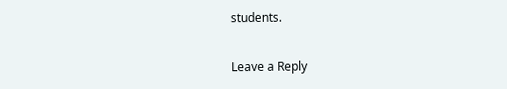students.

Leave a Reply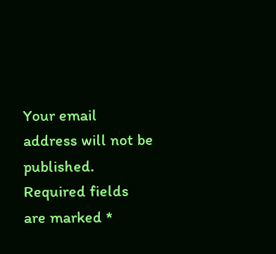Your email address will not be published. Required fields are marked *